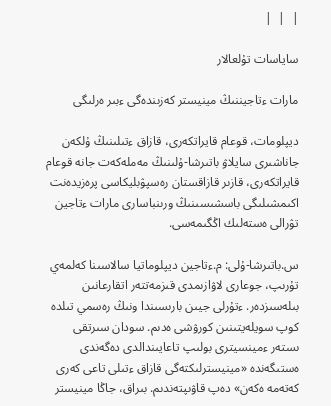|  |  |

ساياسات تۇلعالار

مارات ءتاجيننىڭ مينيستر كەزىندەگى ءبىر ەرلىگى

ديپلومات، قوعام قايراتكەرى، قازاق ءتىلىنىڭ ۇلكەن جاناشىرى سايلاۋ باتىرشا-ۇلىنىڭ مەملەكەت جانە قوعام قايراتكەرى، قازىر قازاقستان رەسپۋبليكاسى پرەزيدەنت اكىمشىلىگى باسشىسىنىڭ ورىنباسارى مارات ءتاجين تۋرالى ەستەلىك اڭگىمەسى.

س.باتىرشا-ۇلى: م.ءتاجين ديپلوماتيا سالاسىنا كەلمەي تۇرىپ، جوعارى لاۋازىمدى قىزمەتتەر اتقارعانىن بىلەسىزدەر. ءتۇرلى جيىن بارىسىندا ونىڭ رەسمي تىلدە كوپ سويلەيتىنىن كورۋشى ەدىم. سودان سىرتقى ىستەر ءمينسيترى بولىپ تاعايىندالدى دەگەندى ەستىگەندە «مينيسترلىكتەگى قازاق ءتىلى تاعى كەرى كەتەمە ەكەن» دەپ قاۋىپتەندىم. بىراق، جاڭا مينيستر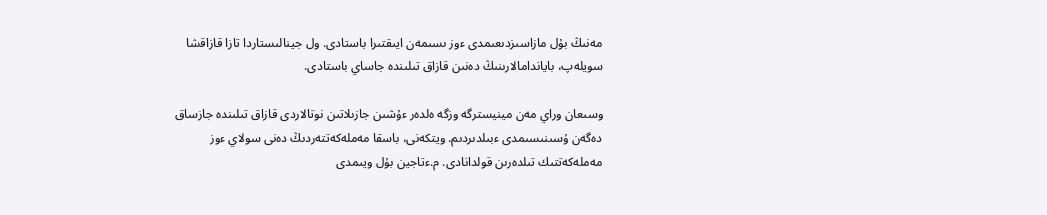مەنىڭ بۇل مازاسىزدىعىمدى ءوز ىسىمەن ايىقتىرا باستادى. ول جينالىستاردا تازا قازاقشا سويلەپ، باياندامالارىنىڭ دەنىن قازاق تىلىندە جاساي باستادى.

وسىعان وراي مەن مينيسترگە وزگە ەلدەر ءۇشىن جازىلاتىن نوتالاردى قازاق تىلىندە جازساق دەگەن ۇسىنىسىمدى ءبىلدىردىم. ويتكەنى، باسقا مەملەكەتتەردىڭ دەنى سولاي ءوز مەملەكەتتىك تىلدەرىن قولدانادى. م.ءتاجين بۇل ويىمدى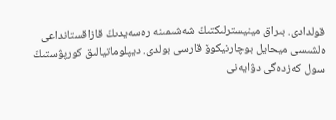قولدادى. بىراق مينيسترلىكتىڭ شەشىمىنە رەسەيدىڭ قازاقستانداعى ەلشىسى ميحايل بوچارنيكوۆ قارسى بولدى. ديپلوماتيالىق كورپۋستىڭ سول كەزدەگى دۋايەنى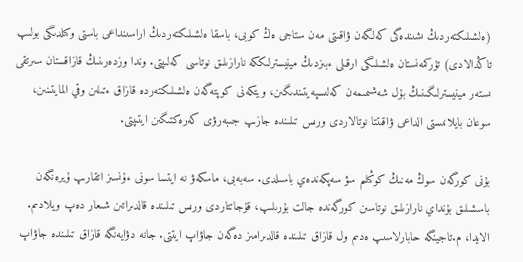(ەلشىلىكتەردىڭ ىشىندەگى كەلگەن ۋاقىتى مەن ستاجى ەڭ كوبى، باسقا ەلشىلىكتەردىڭ اراسىنداعى باستى وكىلدىگى بولىپ تاڭدالادى) تۇركمەنستان ەلشىلىگى ارقىلى ءبىزدىڭ مينيسترلىككە نارازىلىق نوتاسى كەلىپتى. وندا وزدەرىنىڭ قازاقستان سىرتقى ىستەر مينيسترلىگىنىڭ بۇل شەشىمىمەن كەلىسپەيتىندىگىن، ويتكەنى كوپتەگەن ەلشىلىكتەردە قازاق ءتىلىن وقي المايتىنىن، سوعان بايلانىستى الداعى ۋاقىتتا نوتالاردى ورىس تىلىندە جازىپ جىبەرۋى كەرەكتىگىن ايتىپتى.

بۇنى كورگەن سوڭ مەنىڭ كوڭىلىم سۋ سەپكەندەي باسىلدى. سەبەبى، ماسكەۋ نە ايتسا سونى ءۇنسىز اتقارىپ ۇيرەنگەن باسشىلىق بۇنداي نارازىلىق نوتاسىن كورگەندە جالت بۇرىلىپ، قۇجاتتاردى ورىس تىلىندە قالدىراتىن شىعار دەپ ويلادىم. الايدا، م.تاجينگە حابارلاسىپ ەدىم ول قازاق تىلىندە قالدىرامىز دەگەن جاۋاپ ايتتى. جانە دۋايەنگە قازاق تىلىندە جاۋاپ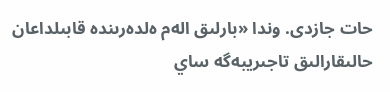حات جازدى. وندا «بارلىق الەم ەلدەرىندە قابىلداعان حالىقارالىق تاجىريبەگە ساي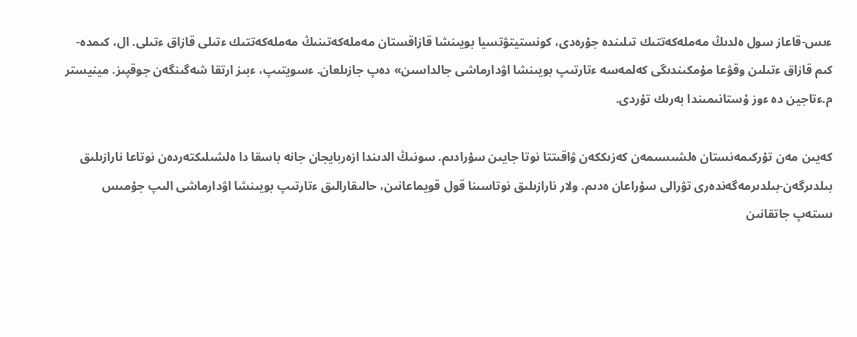ءىس-قاعاز سول ەلدىڭ مەملەكەتتىك تىلىندە جۇرەدى، كونستيتۋتسيا بويىنشا قازاقستان مەملەكەتىنىڭ مەملەكەتتىك ءتىلى قازاق ءتىلى. ال، كىمدە-كىم قازاق ءتىلىن وقۋعا مۇمكىندىگى كەلمەسە ءتارتىپ بويىنشا اۋدارماشى جالداسىن» دەپ جازىلعان. ءسويتىپ، ءبىز ارتقا شەگىنگەن جوقپىز. مينيستر م.ءتاجين دە ءوز ۇستانىمىندا بەرىك تۇردى.

كەيىن مەن تۇركىمەنستان ەلشىسىمەن كەزىككەن ۋاقىتتا نوتا جايىن سۇرادىم. سونىڭ الدىندا ازەربايجان جانە باسقا دا ەلشىلىكتەردەن نوتاعا نارازىلىق بىلدىرگەن-بىلدىرمەگەندەرى تۋرالى سۇراعان ەدىم. ولار نارازىلىق نوتاسىنا قول قويماعانىن، حالىقارالىق ءتارتىپ بويىنشا اۋدارماشى الىپ جۇمىس ىستەپ جاتقانىن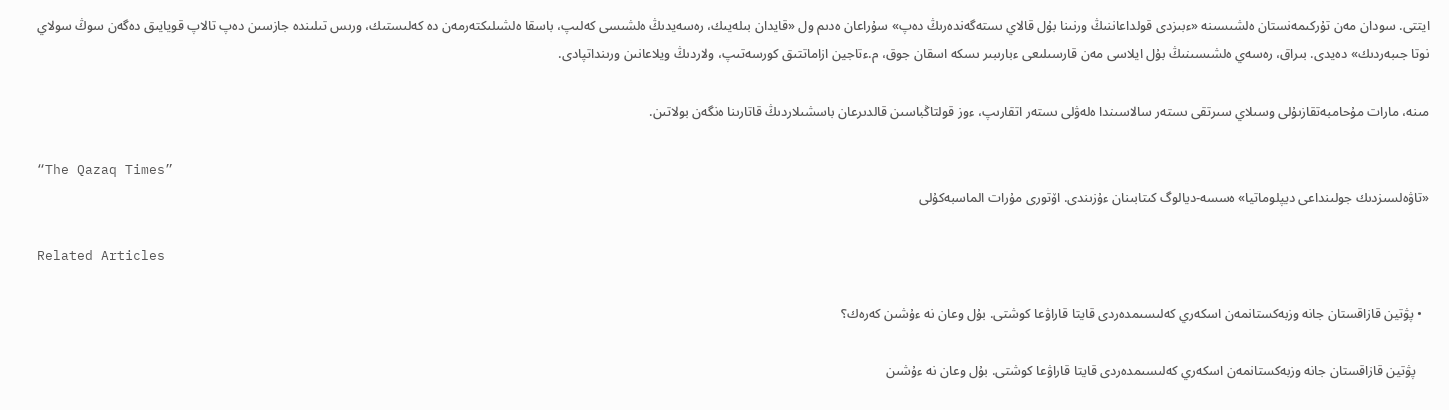ايتتى. سودان مەن تۇركىمەنستان ەلشىسىنە «ءبىزدى قولداعاننىڭ ورنىنا بۇل قالاي ىستەگەندەرىڭ دەپ» سۇراعان ەدىم ول «قايدان بىلەيىك، رەسەيدىڭ ەلشىسى كەلىپ، باسقا ەلشىلىكتەرمەن دە كەلىستىك، ورىس تىلىندە جازسىن دەپ تالاپ قويايىق دەگەن سوڭ سولاي نوتا جىبەردىك» دەيدى. بىراق، رەسەي ەلشىسىنىڭ بۇل ايلاسى مەن قارسىلىعى ءبارىبىر ىسكە اسقان جوق، م.ءتاجين ازاماتتىق كورسەتىپ، ولاردىڭ ويلاعانىن ورىنداتپادى.

مىنە، مارات مۇحامبەتقازىۇلى وسىلاي سىرتقى ىستەر سالاسىندا ەلەۋلى ىستەر اتقارىپ، ءوز قولتاڭباسىن قالدىرعان باسشىلاردىڭ قاتارىنا ەنگەن بولاتىن.

“The Qazaq Times”
«تاۋەلسىزدىك جولىنداعى ديپلوماتيا» ەسسە-ديالوگ كىتابىنان ءۇزىندى. اۆتورى مۇرات الماسبەكۇلى

Related Articles

  • پۋتين قازاقستان جانە وزبەكستانمەن اسكەري كەلىسىمدەردى قايتا قاراۋعا كوشتى. بۇل وعان نە ءۇشىن كەرەك؟

    پۋتين قازاقستان جانە وزبەكستانمەن اسكەري كەلىسىمدەردى قايتا قاراۋعا كوشتى. بۇل وعان نە ءۇشىن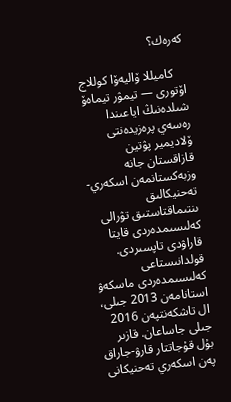كەرەك؟

    كاميللا ۆاليەۆا كوللاج اۆتورى — تيمۋر تيماەۆ شىلدەنىڭ اياعىندا رەسەي پرەزيدەنتى ۆلاديمير پۋتين قازاقستان جانە وزبەكستانمەن اسكەري-تەحنيكالىق ىنتىماقتاستىق تۋرالى كەلىسىمدەردى قايتا قاراۋدى تاپسىردى. قولدانىستاعى كەلىسىمدەردى ماسكەۋ استانامەن 2013 جىلى، ال تاشكەنتپەن 2016 جىلى جاساعان. قازىر بۇل قۇجاتتار قارۋ-جاراق پەن اسكەري تەحنيكانى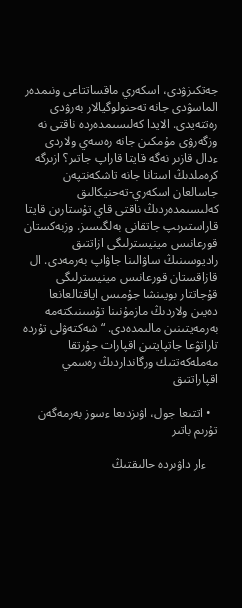جەتكىزۋدى، اسكەري ماقساتتاعى ونىمدەر الماسۋدى جانە تەحنولوگيالار بەرۋدى رەتتەيدى. الايدا كەلىسىمدەردە ناقتى نە وزگەرۋى مۇمكىن جانە رەسەي ولاردى ءدال قازىر نەگە قايتا قاراپ جاتىر؟ ازىرگە كرەملدىڭ استانا جانە تاشكەنتپەن جاسالعان اسكەري-تەحنيكالىق كەلىسىمدەردىڭ ناقتى قاي تۇستارىن قايتا قاراستىرىپ جاتقانى بەلگىسىز. وزبەكستان قورعانىس مينيسترلىگى ازاتتىق راديوسىنىڭ ساۋالىنا جاۋاپ بەرمەدى. ال قازاقستان قورعانىس مينيسترلىگى قۇجاتتار بويىنشا جۇمىس اياقتالعانعا دەيىن ولاردىڭ مازمۇنىنا تۇسىنىكتەمە بەرمەيتىنىن مالىمدەدى. “شەكتەۋلى تۇردە تاراتۋعا جاتپايتىن اقپارات جۇرتقا مەملەكەتتىك ورگانداردىڭ رەسمي اقپاراتتىق

  • اتتىعا جول، اۋىزدىعا ءسوز بەرمەگەن تۇرىم باتىر

    ءار داۋىردە حالىقتىڭ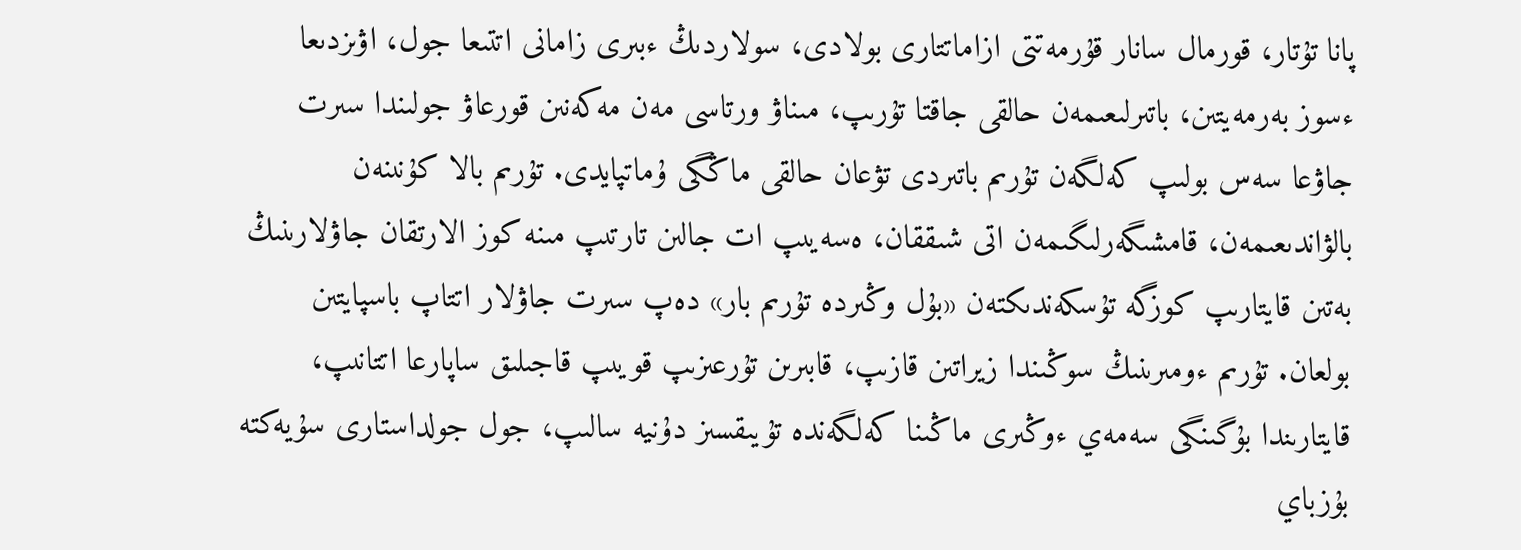پانا تۇتار، قورمال سانار قۇرمەتتى ازاماتتارى بولادى، سولاردىڭ ءبىرى زامانى اتتىعا جول، اۋىزدىعا ءسوز بەرمەيتىن، باتىرلىعىمەن حالقى جاقتا تۇرىپ، مىناۋ ورتاسى مەن مەكەنىن قورعاۋ جولىندا سىرت جاۋعا سەس بولىپ كەلگەن تۇرىم باتىردى تۋعان حالقى ماڭگى ۇماتپايدى. تۇرىم بالا كۇنىنەن بالۋاندىعىمەن، قامشىگەرلىگىمەن اتى شىققان، ەسەيىپ ات جالىن تارتىپ مىنە كوز الارتقان جاۋلارىنىڭ بەتىن قايتارىپ كوزگە تۇسكەندىكتەن «بۇل وڭىردە تۇرىم بار» دەپ سىرت جاۋلار اتتاپ باسپايتىن بولعان. تۇرىم ءومىرىنىڭ سوڭىندا زيراتىن قازىپ، قابىرىن تۇرعىزىپ قويىپ قاجىلىق ساپارعا اتتانىپ، قايتارىندا بۇگىنگى سەمەي ءوڭىرى ماڭىنا كەلگەندە تۇيىقسىز دۇنيە سالىپ، جول جولداستارى سۇيەكتە بۇزباي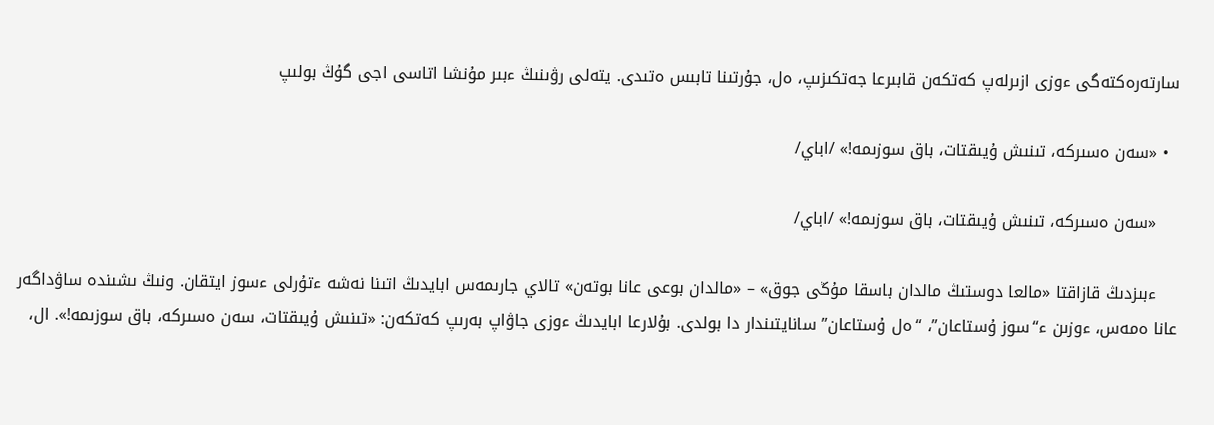سارتەرەكتەگى ءوزى ازىرلەپ كەتكەن قابىرعا جەتكىزىپ، ەل، جۇرتىنا تابىس ەتىدى. يتەلى رۋىنىڭ ءبىر مۇنشا اتاسى اجى گۇڭ بولىپ

  • «سەن ەسىركە، تىنىش ۇيىقتات، باق سوزىمە!» /اباي/

    «سەن ەسىركە، تىنىش ۇيىقتات، باق سوزىمە!» /اباي/

    ءبىزدىڭ قازاقتا «مالعا دوستىڭ مالدان باسقا مۇڭى جوق» – «مالدان بوعى عانا بوتەن» تالاي جارىمەس ابايدىڭ اتىنا نەشە ءتۇرلى ءسوز ايتقان. ونىڭ ىشىندە ساۋداگەر عانا ەمەس، ءوزىن ء“سوز ۇستاعان”، “ەل ۇستاعان” سانايتىندار دا بولدى. بۇلارعا ابايدىڭ ءوزى جاۋاپ بەرىپ كەتكەن: «تىنىش ۇيىقتات، سەن ەسىركە، باق سوزىمە!». ال،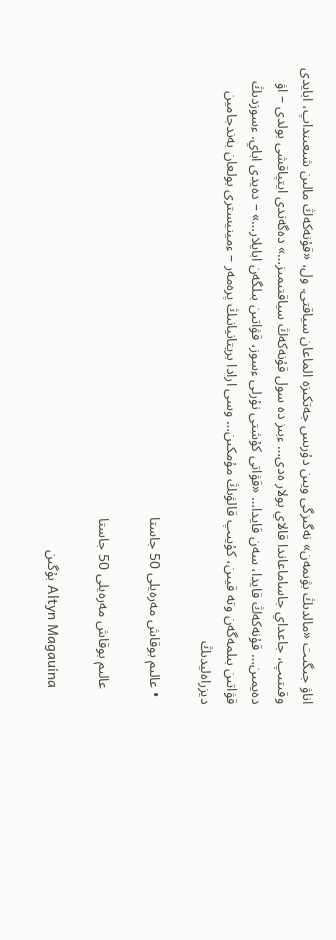اناۋ جىگىت «مالدىڭ بۋىمەن» نەگىزگى ويىن دۇرىس جەتكىزە الماعان سياقتى. ول، «قۇنەكەڭ مالىن شىعىنداپ، ابايدى وقىتىپ، جاعداي جاساماعاندا قالاي بولار ەدى… ءبىز دە سول قۇنەكەڭ سياقتىمىز…» دەگەندى ايتپاقشى بولدى – اۋ دەيمىن… قۇنەكەڭ قايدا، سەن قايدا… «قۋاتى كۇشتى نۇرلى ءسوز، قۋاتىن بىلگەن ابايلار…» – دەيدى اباي. ءسوزدىڭ قۋاتىن بىلمەگەن وتە قيىن، كۇيىپ قالۋىڭ مۇمكىن… وسى ارادا بريتانيانىڭ پرەمەر – ءمينيسترى بولعان بەندجامين ديزراەليدىڭ

  • عالىم بوقاش مەرەيلى 50 جاستا

    عالىم بوقاش مەرەيلى 50 جاستا

    Altyn Magauina بۇگىن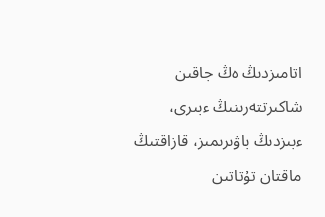اتامىزدىڭ ەڭ جاقىن شاكىرتتەرىنىڭ ءبىرى، ءبىزدىڭ باۋىرىمىز، قازاقتىڭ ماقتان تۇتاتىن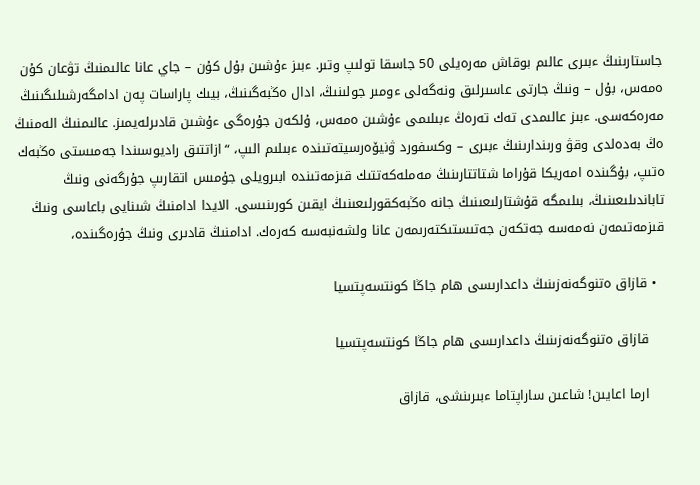جاستارىنىڭ ءبىرى عالىم بوقاش مەرەيلى 50 جاسقا تولىپ وتىر. ءبىز ءۇشىن بۇل كۇن – جاي عانا عالىمنىڭ تۋعان كۇن ەمەس، بۇل – ونىڭ جارتى عاسىرلىق ونەگەلى ءومىر جولىنىڭ، ادال ەڭبەگىنىڭ، بيىك پاراسات پەن ادامگەرشىلىگىنىڭ مەرەكەسى. ءبىز عالىمدى تەك تەرەڭ ءبىلىمى ءۇشىن ەمەس، ۇلكەن جۇرەگى ءۇشىن قادىرلەيمىز. عالىمنىڭ الەمنىڭ ەڭ بەدەلدى وقۋ ورىندارىنىڭ ءبىرى – وكسفورد ۋنيۆەرسيتەتىندە ءبىلىم الىپ، “ازاتتىق راديوسىندا جەمىستى ەڭبەك ەتىپ، بۇگىندە امەريكا قۇراما شتاتتارىنىڭ مەملەكەتتىك قىزمەتىندە ابىرويلى جۇمىس اتقارىپ جۇرگەنى ونىڭ تاباندىلىعىنىڭ، بىلىمگە قۇشتارلىعىنىڭ جانە ەڭبەكقورلىعىنىڭ ايقىن كورىنىسى. الايدا ادامنىڭ شىنايى باعاسى ونىڭ قىزمەتىمەن نەمەسە جەتكەن جەتىستىكتەرىمەن عانا ولشەنبەسە كەرەك. ادامنىڭ قادىرى ونىڭ جۇرەگىندە،

  • قازاق ەتنوگەنەزىنىڭ داعدارىسى ھام جاڭا كونتسەپتسيا

    قازاق ەتنوگەنەزىنىڭ داعدارىسى ھام جاڭا كونتسەپتسيا

    ارما اعايىن! شاعىن ساراپتاما ءبىرىنشى، قازاق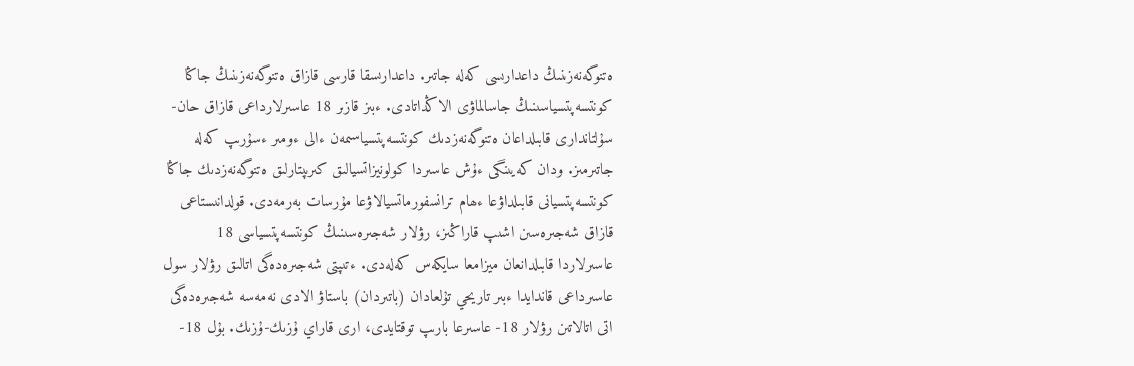ەتنوگەنەزىنىڭ داعدارىسى كەلە جاتىر. داعدارىسقا قارسى قازاق ەتنوگەنەزىنىڭ جاڭا كونتسەپتسياسىنىڭ جاسالماۋى الاڭداتادى. ءبىز قازىر 18 عاسىرلارداعى قازاق حان-سۇلتاندارى قابىلداعان ەتنوگەنەزدىك كونتسەپتسياسىمەن ءالى ءومىر ءسۇرىپ كەلە جاتىرمىز. ودان كەيىنگى ءۇش عاسىردا كولونيزاتسيالىق كىرىپتارلىق ەتنوگەنەزدىك جاڭا كونتسەپتسيانى قابىلداۋعا ءھام ترانسفورماتسيالاۋعا مۇرسات بەرمەدى. قولدانىستاعى قازاق شەجىرەسىن اشىپ قاراڭىز، رۋلار شەجىرەسىنىڭ كونتسەپتسياسى 18 عاسىرلاردا قابىلدانعان ميزامعا سايكەس كەلەدى. ءتىپتى شەجىرەدەگى اتالىق رۋلار سول عاسىرداعى قاندايدا ءبىر تاريحي تۇلعادان (باتىردان) باستاۋ الادى نەمەسە شەجىرەدەگى اتى اتالاتىن رۋلار 18- عاسىرعا بارىپ توقتايدى، ارى قاراي ۇزىك-ۇزىك. بۇل 18-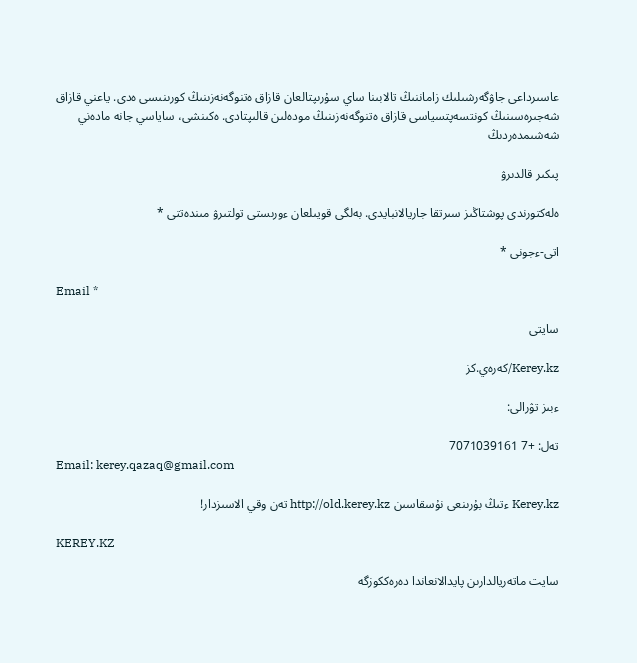عاسىرداعى جاۋگەرشىلىك زاماننىڭ تالابىنا ساي سۇرىپتالعان قازاق ەتنوگەنەزىنىڭ كورىنىسى ەدى. ياعني قازاق شەجىرەسىنىڭ كونتسەپتسياسى قازاق ەتنوگەنەزىنىڭ مودەلىن قالىپتادى. ەكىنشى، ساياسي جانە مادەني شەشىمدەردىڭ

پىكىر قالدىرۋ

ەلەكتورندى پوشتاڭىز سىرتقا جاريالانبايدى. بەلگى قويىلعان ءورىستى تولتىرۋ مىندەتتى *

اتى-ءجونى *

Email *

سايتى

Kerey.kz/كەرەي.كز

ءبىز تۋرالى:

تەل: +7 7071039161
Email: kerey.qazaq@gmail.com

Kerey.kz ءتىڭ بۇرىنعى نۇسقاسىن http://old.kerey.kz تەن وقي الاسىزدار!

KEREY.KZ

سايت ماتەريالدارىن پايدالانعاندا دەرەككوزگە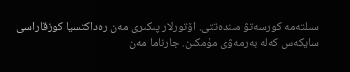سىلتەمە كورسەتۋ مىندەتتى. اۆتورلار پىكىرى مەن رەداكتسيا كوزقاراسى سايكەس كەلە بەرمەۋى مۇمكىن. جارناما مەن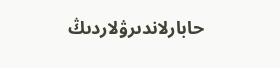حابارلاندىرۋلاردىڭ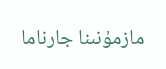مازمۇنىنا جارناما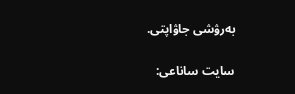بەرۋشى جاۋاپتى.

سايت ساناعى: